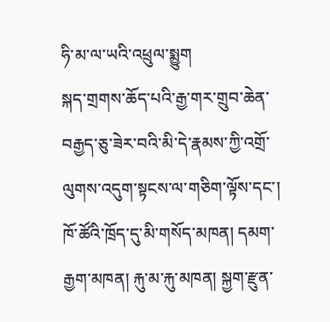ཧི་མ་ལ་ཡའི་འཕྲུལ་སྨྱུག
སྐད་གྲགས་ཆོད་པའི་རྒྱ་གར་གྲུབ་ཆེན་བརྒྱད་ཅུ་ཟེར་བའི་མི་དེ་རྣམས་ཀྱི་འགྲོ་ལུགས་འདུག་སྟངས་ལ་གཅིག་ལྟོས་དང་། ཁོ་ཚོའི་ཁྲོད་དུ་མི་གསོད་མཁན། དམག་རྒྱག་མཁན། རྐུ་མ་རྐུ་མཁན། སྐྱག་རྫུན་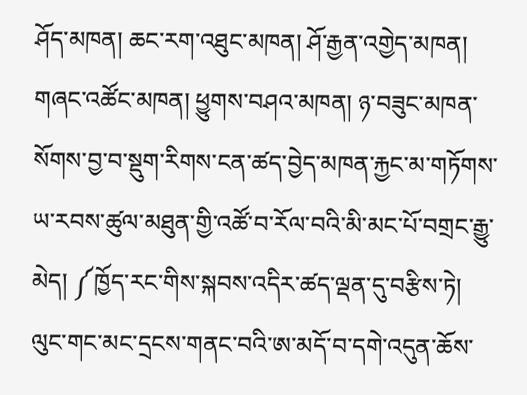ཤོད་མཁན། ཆང་རག་འཐུང་མཁན། ཤོ་རྒྱན་འགྱེད་མཁན། གཞང་འཚོང་མཁན། ཕྱུགས་བཤའ་མཁན། ཉ་བཟུང་མཁན་སོགས་བྱ་བ་སྡུག་རིགས་ངན་ཚད་བྱེད་མཁན་རྐྱང་མ་གཏོགས་ཡ་རབས་ཚུལ་མཐུན་གྱི་འཚོ་བ་རོལ་བའི་མི་མང་པོ་བགྲང་རྒྱུ་མེད། ༼ཁྱོད་རང་གིས་སྐབས་འདིར་ཚད་ལྡན་དུ་བརྩིས་ཏེ། ལུང་གང་མང་དྲངས་གནང་བའི་ཨ་མདོ་བ་དགེ་འདུན་ཆོས་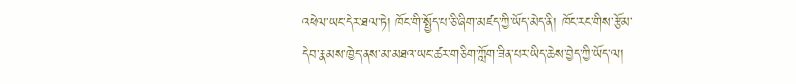འཕེལ་ཡང་དེར་ཐལ་ཏེ། ཁོང་གི་སྤྱོད་པ་ཅི་ཞིག་མཛད་ཀྱི་ཡོད་མེད་ནི། ཁོང་རང་གིས་རྩོམ་དེབ་རྣམས་ཁྱེད་ནས་མ་མཐའ་ཡང་ཚར་གཅིག་ཀློག་ཟིན་པར་ཡིད་ཆེས་བྱེད་ཀྱི་ཡོད་ལ།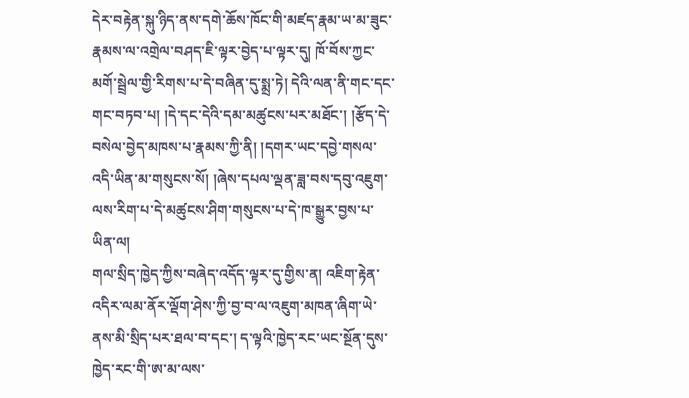དེར་བརྟེན་སྐུ་ཉིད་ནས་དགེ་ཆོས་ཁོང་གི་མཛད་རྣམ་ཡ་མ་ཟུང་རྣམས་ལ་འགྲེལ་བཤད་ཇི་ལྟར་བྱེད་པ་ལྟར་དུ། ཁོ་བོས་ཀྱང་མགོ་སྦྲེལ་གྱི་རིགས་པ་དེ་བཞིན་དུ་སྨྲ་ཏེ། དེའི་ལན་ནི་གང་དང་གང་བཏབ་པ། །དེ་དང་དེའི་དམ་མཚུངས་པར་མཐོང་། །རྩོད་དེ་བསེལ་བྱེད་མཁས་པ་རྣམས་ཀྱི་ནི། །དགར་ཡང་དབྱེ་གསལ་འདི་ཡིན་མ་གསུངས་སོ། །ཞེས་དཔལ་ལྡན་ཟླ་བས་དབུ་འཇུག་ལས་རིག་པ་དེ་མཚུངས་ཤིག་གསུངས་པ་དེ་ཁ་སྒྱུར་བྱས་པ་ཡིན་ལ།
གལ་སྲིད་ཁྱེད་ཀྱིས་བཞེད་འདོད་ལྟར་དུ་གྱིས་ན། འཇིག་རྟེན་འདིར་ལམ་ནོར་ལྡོག་ཤེས་ཀྱི་བྱ་བ་ལ་འཇུག་མཁན་ཞིག་ཡེ་ནས་མི་སྲིད་པར་ཐལ་བ་དང་། ད་ལྟའི་ཁྱེད་རང་ཡང་སྔོན་དུས་ཁྱེད་རང་གི་ཨ་མ་ལས་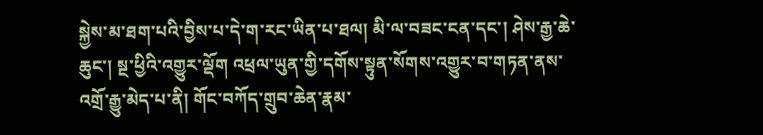སྐྱེས་མ་ཐག་པའི་བྱིས་པ་དེ་ག་རང་ཡིན་པ་ཐལ། མི་ལ་བཟང་ངན་དང་། ཤེས་རྒྱ་ཆེ་ཆུང་། སྔ་ཕྱིའི་འགྱུར་ལྡོག འཕྲལ་ཡུན་གྱི་དགོས་སྟུན་སོགས་འགྱུར་བ་གཏན་ནས་འགྲོ་རྒྱུ་མེད་པ་ནི། གོང་བཀོད་གྲུབ་ཆེན་རྣམ་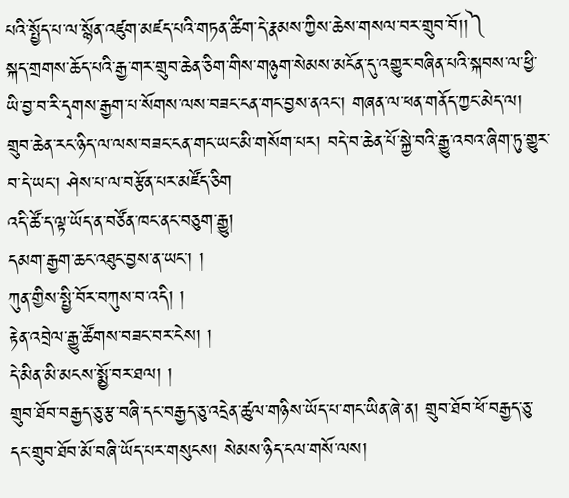པའི་སྤྱོད་པ་ལ་སྙོན་འཛུག་མཛད་པའི་གཏན་ཚིག་དེ་རྣམས་ཀྱིས་ཆེས་གསལ་བར་གྲུབ་བོ།།༽
སྐད་གྲགས་ཆོད་པའི་རྒྱ་གར་གྲུབ་ཆེན་ཅིག་གིས་གཉུག་སེམས་མངོན་དུ་འགྱུར་བཞིན་པའི་སྐབས་ལ་ཕྱི་ཡི་བྱ་བ་རི་དྭགས་རྒྱག་པ་སོགས་ལས་བཟང་ངན་གང་བྱས་ནའང་། གཞན་ལ་ཕན་གནོད་ཀྱང་མེད་ལ། གྲུབ་ཆེན་རང་ཉིད་ལ་ལས་བཟང་ངན་གང་ཡང་མི་གསོག་པར། བདེ་བ་ཆེན་པོ་སྐྱེ་བའི་རྒྱུ་འབའ་ཞིག་ཏུ་གྱུར་བ་དེ་ཡང་། ཤེས་པ་ལ་བརྩོན་པར་མཛོད་ཅིག
འདི་ཚོ་ད་ལྟ་ཡོད་ན་བཙོན་ཁང་ནང་བཅུག་རྒྱུ།
དམག་རྒྱག་ཆང་འཐུང་བྱས་ན་ཡང་། །
ཀུན་གྱིས་སྤྱི་བོར་བཀུས་བ་འདི། །
རྟེན་འབྲེལ་རྒྱུ་ཚོགས་བཟང་བར་ངེས། །
དེ་མིན་མི་མངས་སྨྱོ་བར་ཐལ། །
གྲུབ་ཐོབ་བརྒྱད་ཅུ་རྩ་བཞི་དང་བརྒྱད་ཅུ་འདྲེན་ཚུལ་གཉིས་ཡོད་པ་གང་ཡིན་ཞེ་ན། གྲུབ་ཐོབ་ཕོ་བརྒྱད་ཅུ་དང་གྲུབ་ཐོབ་མོ་བཞི་ཡོད་པར་གསུངས། སེམས་ཉིད་ངལ་གསོ་ལས།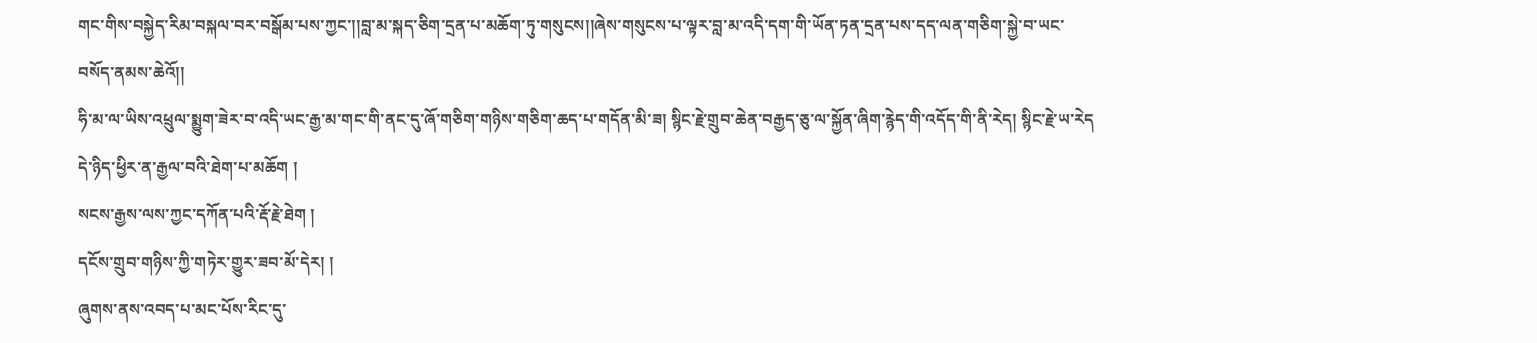གང་གིས་བསྐྱེད་རིམ་བསྐལ་བར་བསྒོམ་པས་ཀྱང་།།བླ་མ་སྐད་ཅིག་དྲན་པ་མཆོག་ཏུ་གསུངས།།ཞེས་གསུངས་པ་ལྟར་བླ་མ་འདི་དག་གི་ཡོན་ཏན་དྲན་པས་དད་ལན་གཅིག་སྐྱེ་བ་ཡང་བསོད་ནམས་ཆེའོ།།
ཧི་མ་ལ་ཡིས་འཕྲུལ་སྨྱུག་ཟེར་བ་འདི་ཡང་རྒྱ་མ་གང་གི་ནང་དུ་ཞོ་གཅིག་གཉིས་གཅིག་ཆད་པ་གདོན་མི་ཟ། སྙིང་རྗེ་གྲུབ་ཆེན་བརྒྱད་ཅུ་ལ་སྐྱོན་ཞིག་རྙེད་གི་འདོད་གི་ནི་རེད། སྙིང་རྗེ་ཡ་རེད
དེ་ཉིད་ཕྱིར་ན་རྒྱལ་བའི་ཐེག་པ་མཆོག །
སངས་རྒྱས་ལས་ཀྱང་དཀོན་པའི་རྡོ་རྗེ་ཐེག །
དངོས་གྲུབ་གཉིས་ཀྱི་གཏེར་གྱུར་ཟབ་མོ་དེར། །
ཞུགས་ནས་འབད་པ་མང་པོས་རིང་དུ་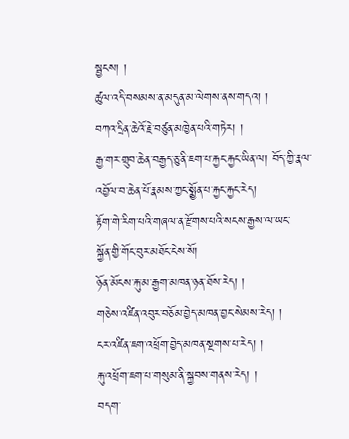སྦྱངས། །
ཚུལ་འདི་བསམས་ན་མདུན་མ་ལེགས་ནས་གདའ། །
བཀའ་དྲིན་ཆེའོ་རྗེ་བཙུན་མཁྱེན་པའི་གཏེར། །
རྒྱ་གར་གྲུབ་ཆེན་བརྒྱད་ཅུ་ནི་ཇག་པ་རྐྱང་རྐྱང་ཡིན་ལ། བོད་ཀྱི་རྣལ་འབྱོལ་བ་ཆེན་པོ་རྣམས་ཀྱང་སྨྱོན་པ་རྐྱང་རྐྱང་རེད།
རྟོག་གེ་རིག་པའི་གཞལ་ན་རྫོགས་པའི་སངས་རྒྱས་ལ་ཡང་
སྐྱོན་གྱི་གོང་བུར་མཐོང་ངེས་སོ།
ཉོན་མོངས་རྐུ་མ་རྒྱག་མཁན་ཉན་ཐོས་རེད། །
གཅེས་འཛིན་འབུར་བཅོམ་བྱེད་མཁན་བྱང་སེམས་རེད། །
ངར་འཛིན་ཇག་འཕྲོག་བྱེད་མཁན་སྔགས་པ་རེད། །
རྐུ་འཕྲོག་ཇག་པ་གསུམ་ནི་སྐྱབས་གནས་རེད། །
བདག་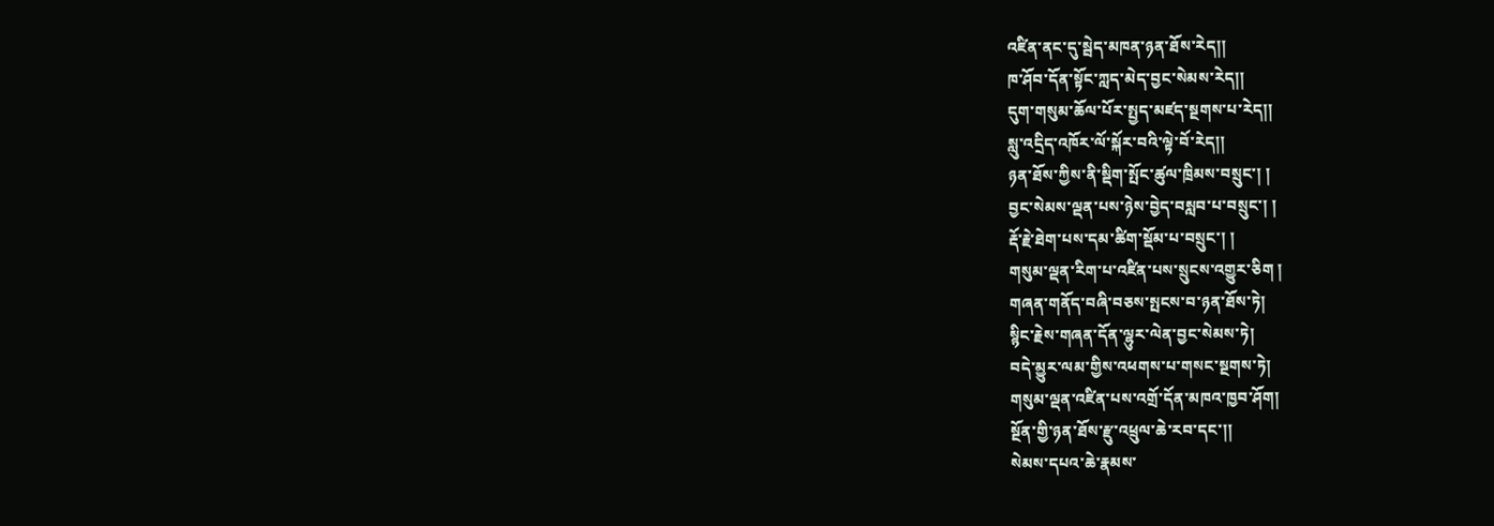འཛིན་ནང་དུ་སྦེད་མཁན་ཉན་ཐོས་རེད།།
ཁ་ཤོབ་དོན་སྟོང་ཀླད་མེད་བྱང་སེམས་རེད།།
དུག་གསུམ་ཆོལ་པོར་སྤྱད་མཛད་སྔགས་པ་རེད།།
སླུ་འདྲིད་འཁོར་ལོ་སྐོར་བའི་ལྟེ་བོ་རེད།།
ཉན་ཐོས་ཀྱིས་ནི་སྡིག་སྤོང་ཚུལ་ཁྲིམས་བསྲུང་། །
བྱང་སེམས་ལྡན་པས་ཉེས་བྱེད་བསླབ་པ་བསྲུང་། །
རྡོ་རྗེ་ཐེག་པས་དམ་ཚིག་སྡོམ་པ་བསྲུང་། །
གསུམ་ལྡན་རིག་པ་འཛིན་པས་སྲུངས་འགྱུར་ཅིག །
གཞན་གནོད་བཞི་བཅས་སྤངས་བ་ཉན་ཐོས་ཏེ།
སྙིང་རྗེས་གཞན་དོན་ལྷུར་ལེན་བྱང་སེམས་ཏེ།
བདེ་མྱུར་ལམ་གྱིས་འཕགས་པ་གསང་སྔགས་ཏེ།
གསུམ་ལྡན་འཛིན་པས་འགྲོ་དོན་མཁའ་ཁྱབ་ཤོག།
སྔོན་གྱི་ཉན་ཐོས་རྫུ་འཕྲུལ་ཆེ་རབ་དང་།།
སེམས་དཔའ་ཆེ་རྣམས་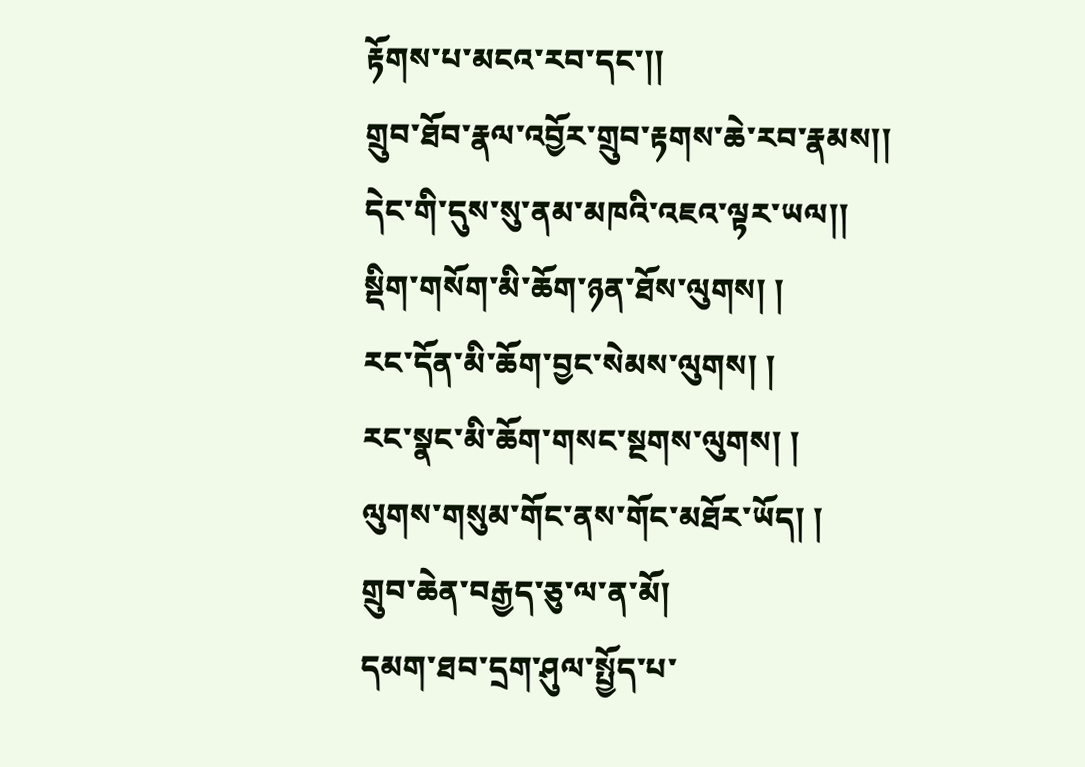རྟོགས་པ་མངའ་རབ་དང་།།
གྲུབ་ཐོབ་རྣལ་འབྱོར་གྲུབ་རྟགས་ཆེ་རབ་རྣམས།།
དེང་གི་དུས་སུ་ནམ་མཁའི་འཇའ་ལྟར་ཡལ།།
སྡིག་གསོག་མི་ཆོག་ཉན་ཐོས་ལུགས། །
རང་དོན་མི་ཆོག་བྱང་སེམས་ལུགས། །
རང་སྣང་མི་ཆོག་གསང་སྔགས་ལུགས། །
ལུགས་གསུམ་གོང་ནས་གོང་མཐོར་ཡོད། །
གྲུབ་ཆེན་བརྒྱད་ཅུ་ལ་ན་མོ།
དམག་ཐབ་དྲག་ཤུལ་སྤྱོད་པ་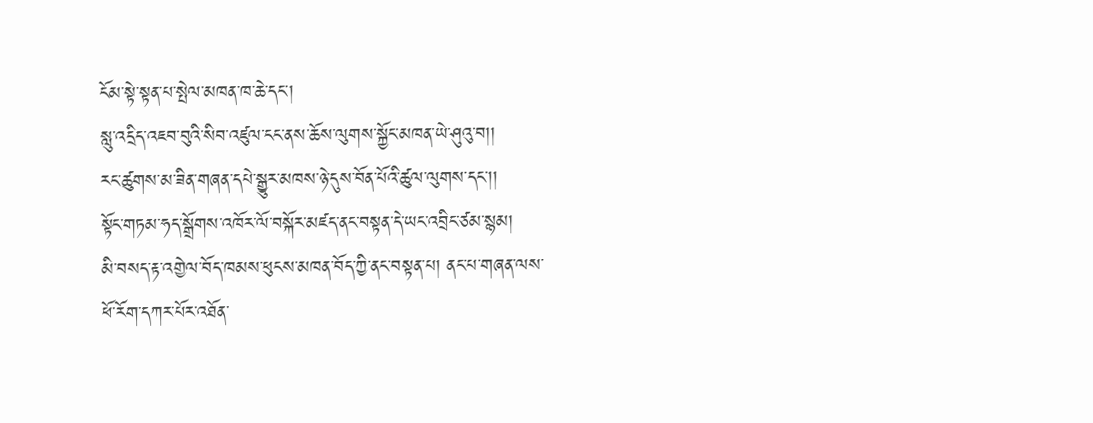ངོམ་སྟེ་སྟན་པ་སྤེལ་མཁན་ཁ་ཆེ་དང་།
སླུ་འདྲིད་འཇབ་བུའི་སིབ་འཛུལ་ངང་ནས་ཆོས་ལུགས་སྐྱོང་མཁན་ཡེ་ཤུའུ་བ།།
རང་ཚུགས་མ་ཟིན་གཞན་དཔེ་སྒྱུར་མཁས་ཉེ་དུས་བོན་པོའི་ཚུལ་ལུགས་དང་།།
སྟོང་གཏམ་ཧད་སྒྲོགས་འཁོར་ལོ་བསྐོར་མཛད་ནང་བསྟན་དེ་ཡང་འབྲིང་ཙམ་སྙམ།
མི་བསད་རྟ་འགྱེལ་བོད་ཁམས་ཕུངས་མཁན་བོད་ཀྱི་ནང་བསྟན་པ། ནང་པ་གཞན་ལས་ཕོ་རོག་དཀར་པོར་འཐོན་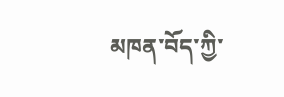མཁན་བོད་ཀྱི་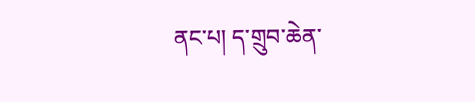ནང་པ། ད་གྲུབ་ཆེན་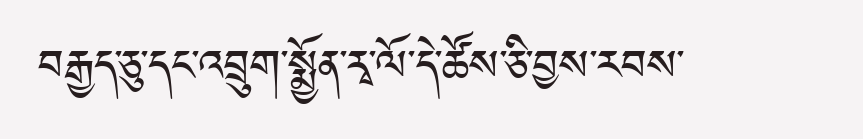བརྒྱད་ཅུ་དང་འབྲུག་སྨྱོན་རྭ་ལོ་དེ་ཚོས་ཅི་བྱས་རབས་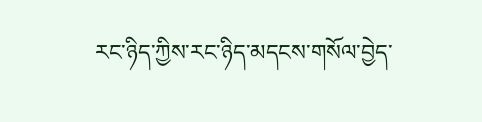རང་ཉིད་ཀྱིས་རང་ཉིད་མདངས་གསོལ་བྱེད་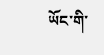ཡོང་གི་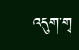འདུག་གྭ